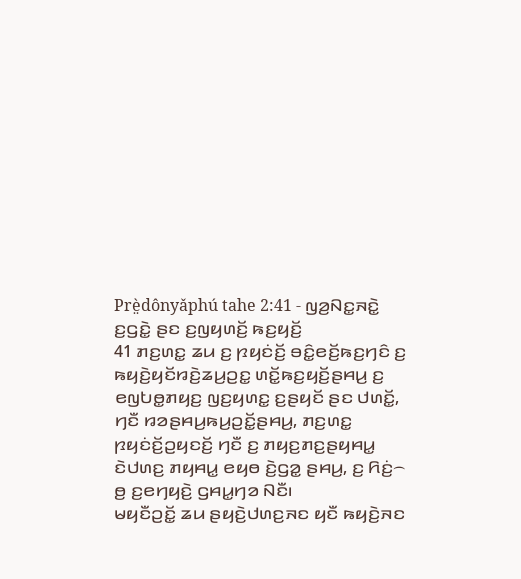Prè̤dônyǎphú tahe 2:41 - ꤜꤤ꤬ꤡꤢ꤭ꤏꤢꤧ꤭ ꤢ꤬ꤞꤢꤧ꤭ ꤔꤢ ꤢ꤬ꤜꤟꤛꤢꤩ꤬ ꤒꤢ꤬ꤟꤢꤩ꤬
41 ꤊꤢ꤬ꤛꤢ꤭ ꤘꤣ ꤢ꤬ ꤐꤟꤢꤦꤢꤩ꤬ ꤋꤢꤨ꤭ꤕꤢꤩ꤬ꤒꤢ꤬ꤚꤢꤨ ꤢ꤬ ꤒꤟꤢꤧ꤬ꤟꤢꤩꤙꤢꤧ꤬ꤘꤣ꤬ꤑꤢ꤭ ꤛꤢꤩ꤭ꤒꤢ꤬ꤟꤢꤩ꤬ꤔꤌꤣ꤬ ꤢ꤬ ꤕꤜꤝꤥ꤭ꤊꤟꤢ꤬ ꤜꤢ꤬ꤟꤛꤢ꤭ ꤢ꤬ꤔꤟꤢꤩ ꤔꤢ ꤓꤛꤢꤩ꤭, ꤚꤢꤪ ꤙꤤꤔꤌꤣ꤬ꤒꤣ꤬ꤑꤢꤩ꤭ꤔꤌꤣ꤬, ꤊꤢ꤬ꤛꤢ꤭ ꤐꤟꤢꤦꤢꤩ꤬ꤑꤟꤢꤢꤩ꤬ ꤚꤢꤪ ꤢ꤬ ꤊꤟꤢ꤬ꤊꤢ꤬ꤔꤟꤌꤣ꤭ ꤢꤧꤓꤛꤢ꤬ ꤊꤟꤌꤣ꤭ ꤕꤟꤥ ꤢꤧ꤬ꤞꤤ꤭ ꤔꤌꤣ꤬, ꤢ꤬ ꤖꤢꤦ꤬꤮ ꤥ꤬ ꤢ꤬ꤕꤚꤟꤢꤧ꤬ ꤞꤌꤣ꤭ꤚꤤ ꤡꤢꤪ꤯
ꤗꤟꤢꤪꤑꤢꤩ꤭ ꤘꤣ ꤔꤟꤢꤧ꤬ꤓꤛꤢ꤬ꤏꤢ ꤟꤢꤪ ꤒꤟꤢꤧ꤬ꤏꤢ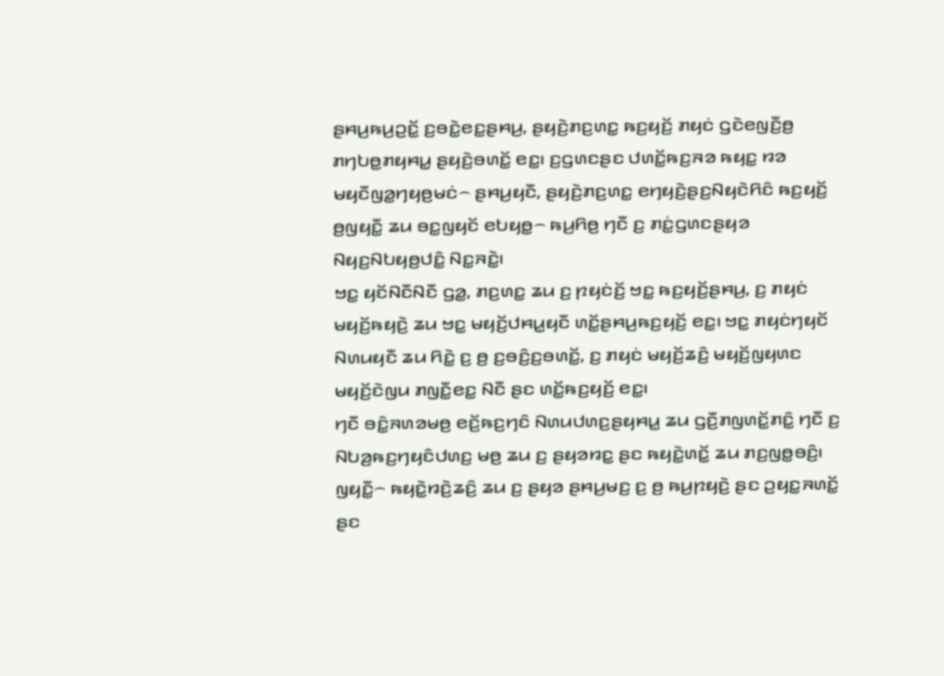ꤔꤌꤣ꤬ꤒꤣ꤬ꤑꤢꤩ꤭ ꤢ꤬ꤋꤢꤧ꤭ꤕꤢ꤭ꤔꤌꤣ꤬, ꤔꤟꤢꤧ꤬ꤊꤢ꤬ꤛꤢ꤭ ꤒꤢ꤬ꤟꤢꤩ꤬ ꤊꤟꤢꤦ ꤞꤢꤧꤕꤜꤢꤪ꤬ꤥ꤬ ꤊꤚꤝꤥ꤭ꤊꤟꤌꤣ꤭ ꤔꤟꤢꤧ꤬ꤋꤛꤢꤩ꤭ ꤕꤢ꤭꤯ ꤢ꤬ꤞꤛꤢꤔꤢ ꤓꤛꤢꤩ꤭ꤒꤢ꤬ꤏꤤ ꤒꤟꤢ꤭ ꤙꤤ ꤗꤟꤢꤪꤜꤤ꤭ꤚꤟꤥ꤬ꤗꤢꤦ꤮ ꤔꤌꤣ꤬ꤟꤢꤪ, ꤔꤟꤢꤧ꤬ꤊꤢ꤬ꤛꤢ꤭ ꤕꤚꤟꤢꤧ꤬ꤔꤢ꤬ꤡꤟꤢꤧꤖꤢꤨ ꤒꤢ꤬ꤟꤢꤩ꤬ ꤥ꤬ꤜꤟꤢꤪ꤭ ꤘꤣ ꤋꤢ꤭ꤜꤟꤢꤩ ꤕꤝꤟꤥ꤭꤮ ꤒꤣ꤬ꤖꤥ꤬ ꤚꤢꤪ ꤢ꤬ ꤊꤢꤦ꤭ꤞꤛꤢꤔꤟꤤ ꤡꤟꤢ꤬ꤡꤝꤟꤥ꤬ꤓꤢꤨ꤭ ꤡꤢ꤭ꤏꤢꤧ꤭꤯
ꤠꤢ꤭ ꤟꤢꤩꤡꤢꤪꤡꤢꤪ ꤞꤤ꤭, ꤊꤢ꤬ꤛꤢ꤭ ꤘꤣ ꤢ꤬ ꤐꤟꤢꤦꤢꤩ꤬ ꤠꤢ꤭ ꤒꤢ꤬ꤟꤢꤩ꤬ꤔꤌꤣ꤬, ꤢ꤬ ꤊꤟꤢꤦ ꤗꤟꤢꤩ꤬ꤒꤟꤢꤧ꤬ ꤘꤣ ꤠꤢ꤭ ꤗꤟꤢꤩ꤬ꤓꤌꤣ꤭ꤟꤢꤪ ꤛꤢꤩ꤭ꤔꤌꤣ꤬ꤒꤢ꤬ꤟꤢꤩ꤬ ꤕꤢ꤭꤯ ꤠꤢ꤭ ꤊꤟꤢꤦꤚꤟꤢꤩ ꤡꤛꤣꤟꤢꤪ ꤘꤣ ꤖꤢꤧ꤭ ꤢ꤬ ꤥ꤬ ꤢ꤬ꤋꤢꤨ꤬ꤢ꤬ꤋꤛꤢꤩ꤭, ꤢ꤬ ꤊꤟꤢꤦ ꤗꤟꤢꤩ꤬ꤘꤢꤨ꤬ ꤗꤟꤢꤩ꤬ꤜꤟꤛꤢ ꤗꤟꤢꤩ꤬ꤢꤧꤜꤣ ꤊꤜꤢꤪ꤭ꤕꤢ꤭ ꤡꤢꤪ ꤔꤢ ꤛꤢꤩ꤭ꤒꤢ꤬ꤟꤢꤩ꤬ ꤕꤢ꤭꤯
ꤚꤢꤪ ꤋꤢꤨ꤭ꤏꤛꤤꤗꤥ꤬ ꤕꤢꤩ꤬ꤒꤢ꤬ꤚꤢꤨ ꤡꤛꤣꤓꤛꤢ꤬ꤔꤟꤌꤣ꤭ ꤘꤣ ꤞꤢꤪ꤬ꤊꤜꤛꤢꤩ꤭ꤊꤢꤨ꤭ ꤚꤢꤪ ꤢ꤬ ꤡꤝꤤ꤬ꤒꤢ꤬ꤚꤟꤢꤨꤓꤛꤢ꤬ ꤗꤥ꤬ ꤘꤣ ꤢ꤬ ꤔꤟꤤꤙꤢ꤭ ꤔꤢ ꤒꤟꤢꤧ꤭ꤛꤢꤩ꤭ ꤘꤣ ꤊꤢ꤬ꤜꤥ꤭ꤋꤢꤨ꤬꤯ ꤜꤟꤢꤪ꤭꤮ ꤒꤟꤢꤧ꤭ꤙꤢꤧ꤬ꤘꤢꤨ꤬ ꤘꤣ ꤢ꤬ ꤔꤟꤤ ꤔꤌꤣ꤬ꤗꤢ꤬ ꤢ꤬ ꤥ꤬ ꤒꤣ꤬ꤐꤟꤢꤧ꤬ ꤔꤢ ꤑꤟꤢ꤭ꤏꤛꤢꤩ꤭ ꤔꤢ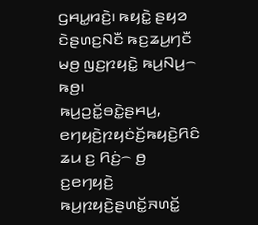ꤞꤌꤣ꤭ꤙꤢꤧ꤬꤯ ꤒꤟꤢꤧ꤭ ꤔꤟꤤ ꤢꤧꤔꤛꤢ꤬ꤡꤢꤪ ꤒꤢ꤬ꤘꤣ꤬ꤚꤢꤪ ꤗꤥ꤬ ꤜꤢ꤬ꤐꤟꤢꤧ꤭ ꤒꤣ꤬ꤡꤣ꤬꤮ ꤒꤥ꤬꤯
ꤒꤣ꤬ꤑꤢꤩ꤭ꤋꤢꤧ꤭ꤔꤌꤣ꤬, ꤕꤚꤟꤢꤧ꤬ꤐꤟꤢꤦꤢꤩ꤬ꤒꤟꤢꤧ꤬ꤖꤢꤨ ꤘꤣ ꤢ꤬ ꤖꤢꤦ꤬꤮ ꤥ꤬ ꤢ꤬ꤕꤚꤟꤢꤧ꤬ ꤒꤣ꤬ꤐꤟꤢꤧ꤬ꤔꤛꤢꤩ꤭ꤏꤛꤢꤩ꤭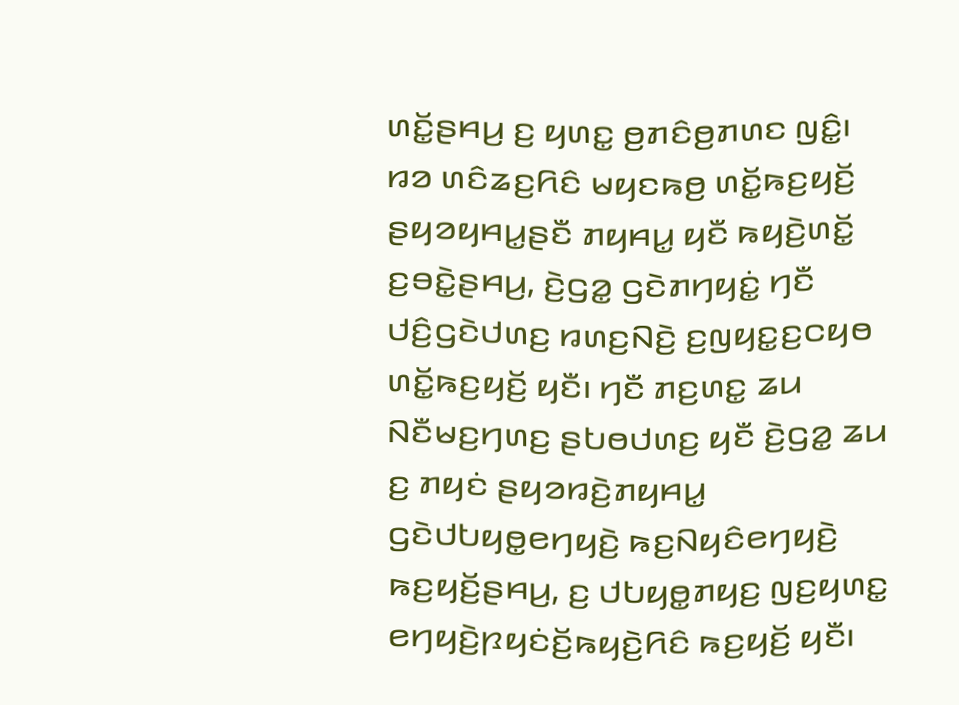ꤛꤢꤩ꤭ꤔꤌꤣ꤬ ꤢ꤬ ꤟꤛꤢ꤭ ꤥ꤬ꤊꤢꤨꤥ꤬ꤊꤛꤢ ꤜꤢꤨ꤭꤯
ꤙꤤ ꤛꤢꤨꤘꤢ꤬ꤖꤢꤨ ꤗꤟꤢꤒꤥ꤬ ꤛꤢꤩ꤭ꤒꤢ꤬ꤟꤢꤩ꤬ ꤔꤟꤤꤟꤌꤣ꤭ꤔꤢꤪ ꤊꤟꤌꤣ꤭ ꤟꤢꤪ ꤒꤟꤢꤧ꤬ꤛꤢꤩ꤭ ꤢ꤬ꤋꤢꤧ꤭ꤔꤌꤣ꤬, ꤢꤧ꤬ꤞꤤ꤭ ꤞꤢꤧꤊꤚꤟꤢꤦ꤭ ꤚꤢꤪ ꤓꤢꤨ꤬ꤞꤢꤧꤓꤛꤢ꤬ ꤙꤛꤢ꤬ꤡꤢꤧ꤬ ꤢ꤬ꤜꤟꤢ꤭ꤢ꤬ꤍꤟꤥ ꤛꤢꤩ꤭ꤒꤢ꤬ꤟꤢꤩ꤬ ꤟꤢꤪ꤯ ꤚꤢꤪ ꤊꤢ꤬ꤛꤢ꤭ ꤘꤣ ꤡꤢꤪꤗꤢ꤬ꤚꤛꤢ꤬ ꤔꤝꤥꤓꤛꤢ꤬ ꤟꤢꤪ ꤢꤧ꤬ꤞꤤ꤭ ꤘꤣ ꤢ꤬ ꤊꤟꤢꤦ ꤔꤟꤤꤙꤢꤧ꤬ꤊꤟꤌꤣ꤭ ꤞꤢꤧꤓꤝꤟꤥ꤭ꤕꤚꤟꤢꤧ꤬ ꤒꤢ꤬ꤡꤟꤢꤨꤕꤚꤟꤢꤧ꤬ ꤒꤢ꤬ꤟꤢꤩ꤬ꤔꤌꤣ꤬, ꤢ꤬ ꤓꤝꤟꤥ꤭ꤊꤟꤢ꤬ ꤜꤢ꤬ꤟꤛꤢ꤭ ꤕꤚꤟꤢꤧ꤬ꤐꤟꤢꤦꤢꤩ꤬ꤒꤟꤢꤧ꤬ꤖꤢꤨ ꤒꤢ꤬ꤟꤢꤩ꤬ ꤟꤢꤪ꤯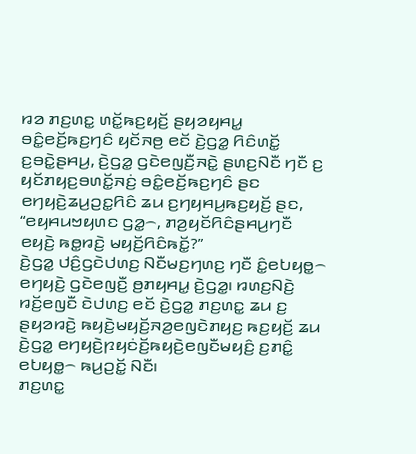ꤙꤤ ꤊꤢ꤬ꤛꤢ꤭ ꤛꤢꤩ꤭ꤒꤢ꤬ꤟꤢꤩ꤬ ꤔꤟꤤꤟꤌꤣ꤭ ꤋꤢꤨ꤭ꤕꤢꤩ꤬ꤒꤢ꤬ꤚꤢꤨ ꤟꤢꤩꤏꤥ꤬ ꤕꤢꤩ ꤢꤧ꤬ꤞꤤ꤭ ꤖꤢꤨꤛꤢꤩ꤭ ꤢ꤬ꤋꤢꤧ꤭ꤔꤌꤣ꤬, ꤢꤧ꤬ꤞꤤ꤭ ꤞꤢꤧꤕꤜꤢꤪ꤬ꤏꤢꤧ꤭ ꤔꤛꤢ꤬ꤡꤢꤪ ꤚꤢꤪ ꤢ꤬ ꤟꤢꤩꤊꤟꤢ꤬ꤋꤛꤢꤩ꤭ꤏꤢꤦ꤬ ꤋꤢꤨ꤭ꤕꤢꤩ꤬ꤒꤢ꤬ꤚꤢꤨ ꤔꤢ ꤕꤚꤟꤢꤧ꤬ꤘꤣ꤬ꤑꤢ꤭ꤖꤢꤨ ꤘꤣ ꤢ꤬ꤚꤟꤌꤣ꤬ꤒꤢ꤬ꤟꤢꤩ꤬ ꤔꤢ, “ꤕꤟꤌꤣꤠꤟꤛꤢ ꤞꤤ꤭꤮, ꤊꤤ꤬ꤟꤢꤩꤖꤢꤨꤔꤌꤣ꤬ꤚꤢꤪ ꤕꤟꤢꤧ꤬ ꤒꤥ꤭ꤙꤢꤧ꤬ ꤗꤟꤢꤩ꤬ꤖꤢꤨꤒꤢꤩ꤭?”
ꤢꤧ꤬ꤞꤤ꤭ ꤓꤢꤨ꤬ꤞꤢꤧꤓꤛꤢ꤬ ꤡꤢꤪꤗꤢ꤬ꤚꤛꤢ꤬ ꤚꤢꤪ ꤢꤨ꤭ꤕꤝꤟꤥ꤭꤮ ꤕꤚꤟꤢꤧ꤬ ꤞꤢꤧꤕꤜꤢꤪ꤬ ꤥ꤬ꤊꤟꤌꤣ꤭ ꤢꤧ꤬ꤞꤤ꤭꤯ ꤙꤛꤢ꤬ꤡꤢꤧ꤬ ꤙꤢꤩ꤬ꤕꤜꤢꤪ ꤢꤧꤓꤛꤢ꤬ ꤕꤢꤩ ꤢꤧ꤬ꤞꤤ꤭ ꤊꤢ꤬ꤛꤢ꤭ ꤘꤣ ꤢ꤬ ꤔꤟꤤꤙꤢꤧ꤬ ꤒꤟꤢꤧ꤬ꤗꤟꤢꤩ꤬ꤏꤤ꤬ꤕꤜꤢꤧꤊꤟꤢ꤬ ꤒꤢ꤬ꤟꤢꤩ꤬ ꤘꤣ ꤢꤧ꤬ꤞꤤ꤭ ꤕꤚꤟꤢꤧ꤬ꤐꤟꤢꤦꤢꤩ꤬ꤒꤟꤢꤧ꤬ꤕꤜꤢꤪꤗꤟꤢꤨ꤬ ꤢ꤬ꤊꤢꤨ꤭ ꤕꤝꤟꤥ꤭꤮ ꤒꤣ꤬ꤑꤢꤩ꤭ ꤡꤢꤪ꤯
ꤊꤢ꤬ꤛꤢ꤭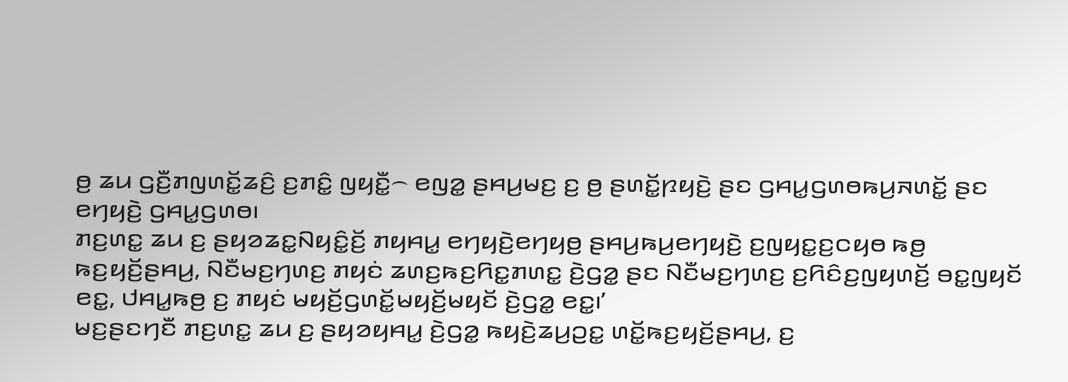ꤥ꤬ ꤘꤣ ꤞꤢꤪ꤬ꤊꤜꤛꤢꤩ꤭ꤘꤢꤨ꤬ ꤢ꤬ꤊꤢꤨ꤭ ꤜꤟꤢꤪ꤭꤮ ꤕꤜꤤ꤭ ꤔꤌꤣ꤬ꤗꤢ꤬ ꤢ꤬ ꤥ꤬ ꤔꤛꤢꤩ꤭ꤐꤟꤢꤧ꤬ ꤔꤢ ꤞꤌꤣ꤭ꤞꤛꤥꤒꤣ꤬ꤏꤛꤢꤩ꤭ ꤔꤢ ꤕꤚꤟꤢꤧ꤬ ꤞꤌꤣ꤭ꤞꤛꤥ꤯
ꤊꤢ꤬ꤛꤢ꤭ ꤘꤣ ꤢ꤬ ꤔꤟꤤꤘꤢ꤭ꤡꤟꤢꤨ꤭ꤢꤩ꤬ ꤊꤟꤌꤣ꤭ ꤕꤚꤟꤢꤧ꤬ꤕꤚꤟꤥ꤬ ꤔꤌꤣ꤬ꤒꤣ꤬ꤕꤚꤟꤢꤧ꤬ ꤢ꤬ꤜꤟꤢ꤭ꤢ꤬ꤍꤟꤥ ꤒꤥ꤬ ꤒꤢ꤬ꤟꤢꤩ꤬ꤔꤌꤣ꤬, ꤡꤢꤪꤗꤢ꤬ꤚꤛꤢ꤬ ꤊꤟꤢꤦ ꤘꤛꤢ꤬ꤒꤢ꤬ꤖꤢ꤭ꤊꤛꤢ꤭ ꤢꤧ꤬ꤞꤤ꤭ ꤔꤢ ꤡꤢꤪꤗꤢ꤬ꤚꤛꤢ꤬ ꤢ꤬ꤖꤢꤨꤢ꤬ꤜꤟꤛꤢꤩ꤬ ꤋꤢ꤭ꤜꤟꤢꤩ ꤕꤢ꤭, ꤓꤌꤣ꤭ꤒꤥ꤬ ꤢ꤬ ꤊꤟꤢꤦ ꤗꤟꤢꤩ꤬ꤞꤛꤢꤩ꤭ꤗꤟꤢꤩ꤬ꤗꤟꤢꤩ ꤢꤧ꤬ꤞꤤ꤭ ꤕꤢ꤭꤯’
ꤗꤢ꤬ꤔꤢꤚꤢꤪ ꤊꤢ꤬ꤛꤢ꤭ ꤘꤣ ꤢ꤬ ꤔꤟꤤꤟꤌꤣ꤭ ꤢꤧ꤬ꤞꤤ꤭ ꤒꤟꤢꤧ꤬ꤘꤣ꤬ꤑꤢ꤭ ꤛꤢꤩ꤭ꤒꤢ꤬ꤟꤢꤩ꤬ꤔꤌꤣ꤬, ꤢ꤬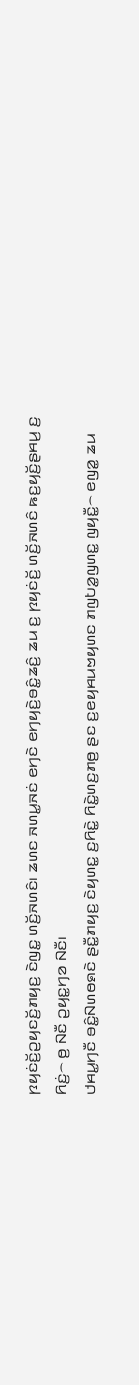ꤐꤟꤢꤦꤢꤩ꤬ꤑꤟꤢꤢꤩ꤬ꤊꤟꤢ꤬ ꤢꤧꤜꤢ꤭ ꤛꤢꤩ꤬ꤏꤛꤢꤨ꤯ ꤘꤛꤢ ꤏꤛꤣ꤭ꤏꤢꤦ ꤕꤚꤢꤧ ꤕꤚꤟꤢꤧ꤬ꤋꤢꤨ꤭ꤘꤢꤨ꤬ ꤘꤣ ꤢ꤬ ꤐꤟꤢꤦꤢꤩ꤬ ꤛꤢꤩ꤬ꤏꤛꤢꤨ ꤒꤢ꤬ꤟꤢꤩ꤬ꤔꤌꤣ꤬ ꤢ꤬ ꤖꤢꤦ꤬꤮ ꤥ꤬ ꤡꤢꤪ ꤑꤟꤢ꤭ꤚꤤ ꤡꤢꤪ꤯
ꤓꤌꤣ꤭ꤚꤢꤪ ꤋꤢꤨ꤭ꤡꤛꤥꤎꤢꤧ ꤔꤢꤪ꤭ꤊꤟꤢ꤬ ꤢꤧꤟꤛꤢ꤭ ꤢ꤬ꤖꤢꤧ꤭ ꤖꤢꤧ꤭ꤛꤢ꤬ꤊꤥ꤬ ꤔꤢ ꤢ꤬ꤕꤟꤌꤣꤠꤟꤛꤢ ꤊꤜꤝꤤ꤭ꤜꤛꤢ꤭ ꤜꤟꤢꤪ꤭꤮ ꤕꤜꤤ꤭ ꤘꤣ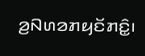ꤤ꤬ꤡꤛꤤꤊꤟꤢꤩꤊꤢꤨ꤭꤯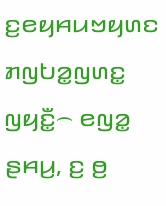ꤢ꤬ꤕꤟꤌꤣꤠꤟꤛꤢ ꤊꤜꤝꤤ꤭ꤜꤛꤢ꤭ ꤜꤟꤢꤪ꤭꤮ ꤕꤜꤤ꤭ ꤔꤌꤣ꤬, ꤢ꤬ ꤥ꤬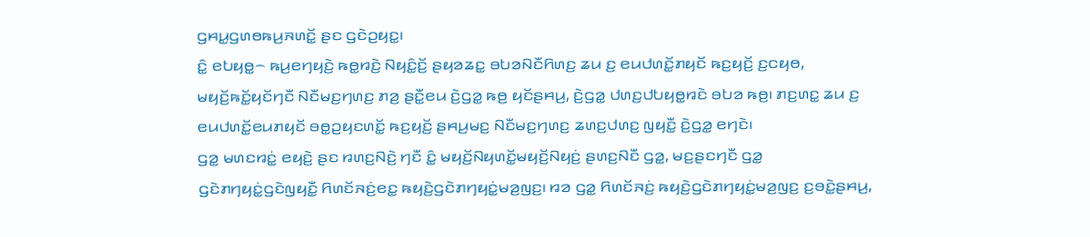ꤞꤌꤣ꤭ꤞꤛꤥꤒꤣ꤬ꤏꤛꤢꤩ꤭ ꤔꤢ ꤞꤢꤧꤑꤟꤢ꤭꤯
ꤢꤨ꤭ ꤕꤝꤟꤥ꤭꤮ ꤒꤣ꤬ꤕꤚꤟꤢꤧ꤬ ꤒꤥ꤭ꤙꤢꤧ꤬ ꤡꤟꤢꤨ꤭ꤢꤩ꤬ ꤔꤟꤤꤘꤢ꤭ ꤋꤝꤤꤡꤢꤪꤖꤛꤢ꤬ ꤘꤣ ꤢ꤬ ꤕꤣꤓꤛꤢꤩ꤭ꤊꤟꤢꤩ ꤒꤢ꤬ꤟꤢꤩ꤬ ꤢ꤬ꤍꤟꤥ, ꤗꤟꤢꤩ꤬ꤒꤢꤩ꤭ꤟꤢꤩꤚꤢꤪ ꤡꤢꤪꤗꤢ꤬ꤚꤛꤢ꤬ ꤊꤤ꤬ ꤔꤢꤪ꤭ꤕꤣ ꤢꤧ꤬ꤞꤤ꤭ ꤒꤥ꤬ ꤟꤢꤩꤔꤌꤣ꤬, ꤢꤧ꤬ꤞꤤ꤭ ꤓꤛꤢ꤬ꤓꤝꤟꤥ꤭ꤙꤢꤧ ꤋꤝꤤ ꤒꤥ꤬꤯ ꤊꤢ꤬ꤛꤢ꤭ ꤘꤣ ꤢ꤬ ꤕꤣꤓꤛꤢꤩ꤭ꤕꤣꤊꤟꤢꤩ ꤋꤥ꤭ꤑꤟꤢꤛꤢꤩ꤭ ꤒꤢ꤬ꤟꤢꤩ꤬ ꤔꤌꤣ꤬ꤗꤢ꤬ ꤡꤢꤪꤗꤢ꤬ꤚꤛꤢ꤬ ꤘꤛꤢ꤬ꤓꤛꤢ꤬ ꤜꤟꤢꤪ꤭ ꤢꤧ꤬ꤞꤤ꤭ ꤕꤚꤢꤧ꤯
ꤞꤤ꤭ ꤗꤛꤢꤙꤢꤦ꤭ ꤕꤟꤢꤧ꤬ ꤔꤢ ꤙꤛꤢ꤬ꤡꤢꤧ꤬ ꤚꤢꤪ ꤢꤨ꤭ ꤗꤟꤢꤩ꤬ꤡꤟꤛꤢꤩ꤭ꤗꤟꤢꤩ꤬ꤡꤟꤢꤦ꤬ ꤔꤛꤢ꤬ꤡꤢꤪ ꤞꤤ꤭, ꤗꤢ꤬ꤔꤢꤚꤢꤪ ꤞꤤ꤭ ꤞꤢꤧꤊꤚꤟꤢꤦ꤭ꤞꤢꤧꤜꤟꤢꤪ꤭ ꤖꤛꤢꤩꤏꤢꤦ꤬ꤕꤢ꤭ ꤒꤟꤢꤧ꤬ꤞꤢꤧꤊꤚꤟꤢꤦ꤭ꤗꤤ꤬ꤜꤢ꤬꤯ ꤙꤤ ꤞꤤ꤭ ꤖꤛꤢꤩꤏꤢꤦ꤬ ꤒꤟꤢꤧ꤬ꤞꤢꤧꤊꤚꤟꤢꤦ꤭ꤗꤤ꤬ꤜꤢ꤬ ꤢ꤬ꤋꤢꤧ꤭ꤔꤌꤣ꤬,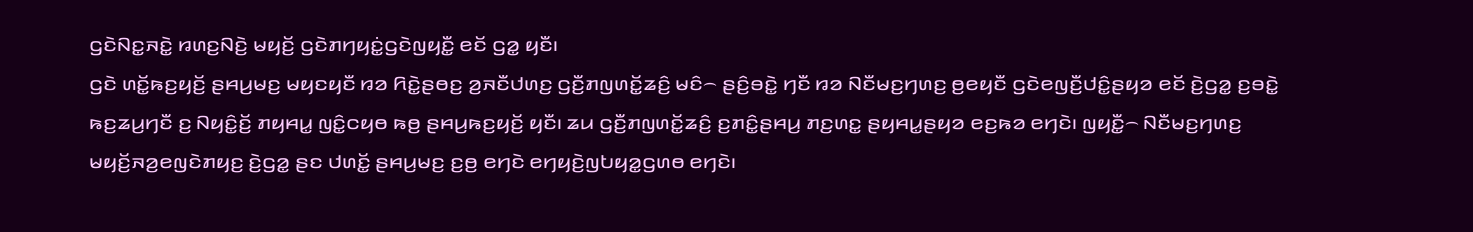ꤞꤢꤧꤡꤢ꤭ꤏꤢꤧ꤭ ꤙꤛꤢ꤬ꤡꤢꤧ꤬ ꤗꤟꤢꤩ꤬ ꤞꤢꤧꤊꤚꤟꤢꤦ꤭ꤞꤢꤧꤜꤟꤢꤪ꤭ ꤕꤢꤩ ꤞꤤ꤭ ꤟꤢꤪ꤯
ꤞꤢꤧ ꤛꤢꤩ꤭ꤒꤢ꤬ꤟꤢꤩ꤬ ꤔꤌꤣ꤬ꤗꤢ꤬ ꤗꤟꤢꤟꤢꤪ ꤙꤤ ꤖꤢꤧ꤭ꤔꤥꤢ꤬ ꤤ꤬ꤏꤢꤪꤓꤛꤢ꤬ ꤞꤢꤪ꤬ꤊꤜꤛꤢꤩ꤭ꤘꤢꤨ꤬ ꤗꤢꤨ꤮ ꤔꤢꤨ꤬ꤋꤢꤧ꤭ ꤚꤢꤪ ꤙꤤ ꤡꤢꤪꤗꤢ꤬ꤚꤛꤢ꤬ ꤥ꤬ꤕꤟꤢꤪ ꤞꤢꤧꤕꤜꤢꤪ꤬ꤓꤢꤨ꤭ꤔꤟꤤ ꤕꤢꤩ ꤢꤧ꤬ꤞꤤ꤭ ꤢ꤬ꤋꤢꤧ꤭ ꤒꤢ꤬ꤘꤣ꤬ꤚꤢꤪ ꤢ꤬ ꤡꤟꤢꤨ꤭ꤢꤩ꤬ ꤊꤟꤌꤣ꤭ ꤜꤢꤨ꤭ꤍꤟꤥ ꤒꤥ꤬ ꤔꤌꤣ꤬ꤒꤢ꤬ꤟꤢꤩ꤬ ꤟꤢꤪ꤯ ꤘꤣ ꤞꤢꤪ꤬ꤊꤜꤛꤢꤩ꤭ꤘꤢꤨ꤬ ꤢ꤬ꤊꤢꤨ꤭ꤔꤌꤣ꤬ ꤊꤢ꤬ꤛꤢ꤭ ꤔꤟꤌꤣ꤭ꤔꤟꤤ ꤕꤢ꤬ꤒꤤ ꤕꤚꤢꤧ꤯ ꤜꤟꤢꤪ꤭꤮ ꤡꤢꤪꤗꤢ꤬ꤚꤛꤢ꤬ ꤗꤟꤢꤩ꤬ꤏꤤ꤬ꤕꤜꤢꤧꤊꤟꤢ꤬ ꤢꤧ꤬ꤞꤤ꤭ ꤔꤢ ꤓꤛꤢꤩ꤭ ꤔꤌꤣ꤬ꤗꤢ꤬ ꤢ꤬ꤥ꤬ ꤕꤚꤢꤧ ꤕꤚꤟꤢꤧ꤬ꤜꤝꤟꤤ꤭ꤞꤛꤥ ꤕꤚꤢꤧ꤯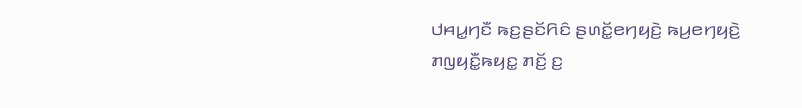ꤓꤌꤣ꤭ꤚꤢꤪ ꤒꤢ꤬ꤔꤢꤩꤖꤢꤨ ꤔꤛꤢꤩ꤭ꤕꤚꤟꤢꤧ꤬ ꤒꤣ꤬ꤕꤚꤟꤢꤧ꤬ ꤊꤜꤟꤢꤪ꤭ꤒꤟꤢ꤭ ꤊꤢꤩ꤬ ꤢ꤬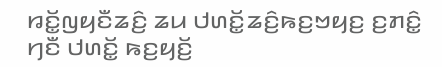ꤙꤢꤩ꤭ꤜꤟꤢꤪꤘꤢꤨ꤬ ꤘꤣ ꤓꤛꤢꤩ꤭ꤘꤢꤨ꤬ꤒꤢ꤬ꤠꤟꤢ꤬ ꤢ꤬ꤊꤢꤨ꤭ ꤚꤢꤪ ꤓꤛꤢꤩ꤭ ꤒꤢ꤬ꤟꤢꤩ꤬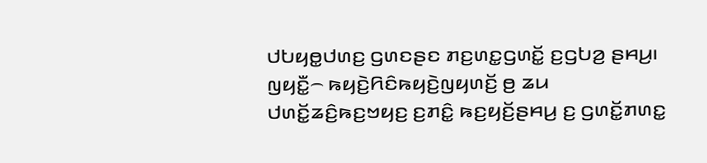ꤓꤝꤟꤥ꤭ꤓꤛꤢ꤬ ꤞꤛꤢꤔꤢ ꤊꤢ꤬ꤛꤢ꤭ꤞꤛꤢꤩ꤭ ꤢ꤬ꤞꤝꤤ꤬ ꤔꤌꤣ꤬꤯ ꤜꤟꤢꤪ꤭꤮ ꤒꤟꤢꤧ꤬ꤖꤢꤨꤒꤟꤢꤧ꤬ꤜꤟꤛꤢꤩ꤬ ꤥ꤬ ꤘꤣ ꤓꤛꤢꤩ꤭ꤘꤢꤨ꤬ꤒꤢ꤬ꤠꤟꤢ꤬ ꤢ꤬ꤊꤢꤨ꤭ ꤒꤢ꤬ꤟꤢꤩ꤬ꤔꤌꤣ꤬ ꤢ꤬ ꤞꤛꤢꤩ꤭ꤊꤛꤢ꤭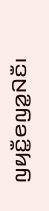ꤜꤟꤢꤪ꤭ꤕꤜꤤ꤭ꤡꤢꤪ꤯